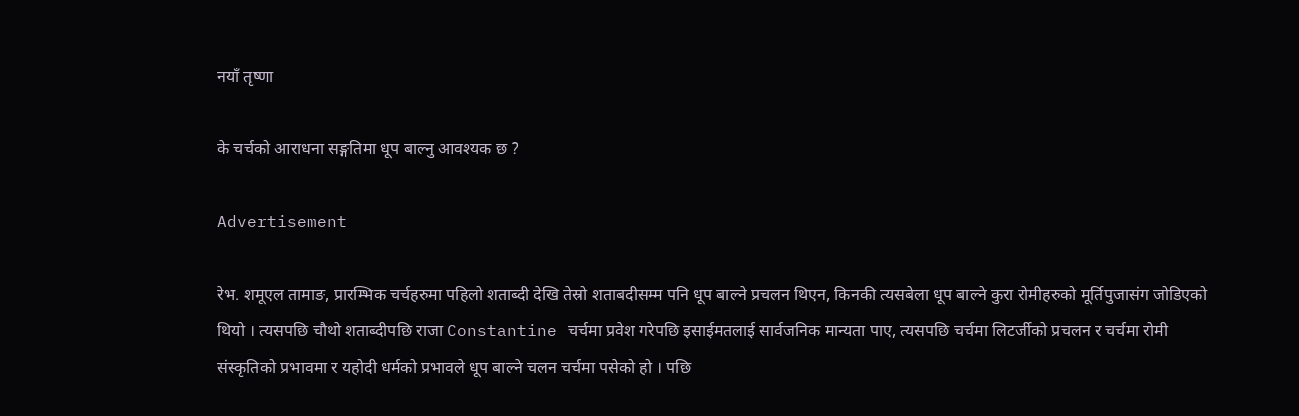नयाँ तृष्णा

के चर्चको आराधना सङ्गतिमा धूप बाल्नु आवश्यक छ ?

Advertisement

रेभ. शमूएल तामाङ, प्रारम्भिक चर्चहरुमा पहिलो शताब्दी देखि तेस्रो शताबदीसम्म पनि धूप बाल्ने प्रचलन थिएन, किनकी त्यसबेला धूप बाल्ने कुरा रोमीहरुको मूर्तिपुजासंग जोडिएको थियो । त्यसपछि चौथो शताब्दीपछि राजा Constantine चर्चमा प्रवेश गरेपछि इसाईमतलाई सार्वजनिक मान्यता पाए, त्यसपछि चर्चमा लिटर्जीको प्रचलन र चर्चमा रोमी संस्कृतिको प्रभावमा र यहोदी धर्मको प्रभावले धूप बाल्ने चलन चर्चमा पसेको हो । पछि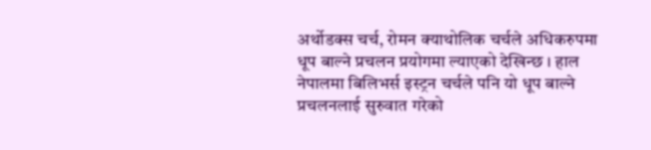अर्थोडक्स चर्च, रोमन क्याथोलिक चर्चले अधिकरुपमा धूप बाल्ने प्रचलन प्रयोगमा ल्याएको देखिन्छ । हाल नेपालमा बिलिभर्स इस्ट्रन चर्चले पनि यो धूप बाल्ने प्रचलनलाई सुरुवात गरेको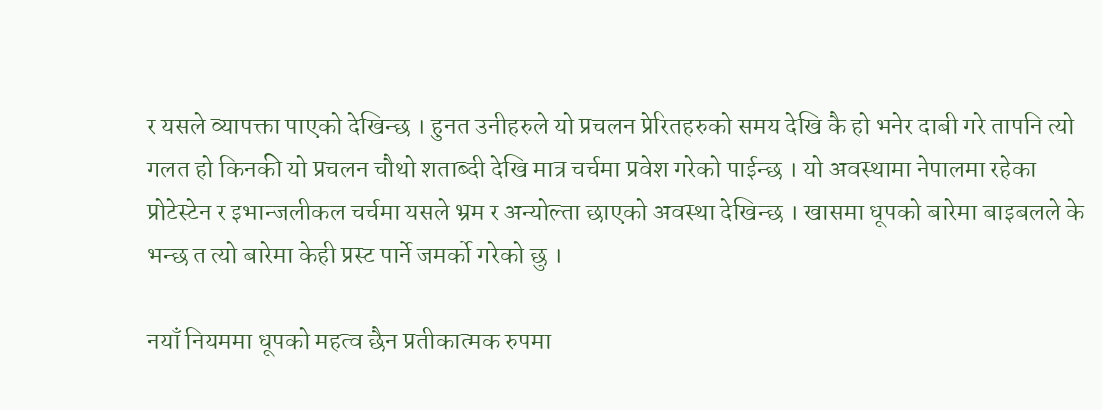र यसले व्यापक्ता पाएको देखिन्छ । हुनत उनीहरुले यो प्रचलन प्रेरितहरुको समय देखि कै हो भनेर दाबी गरे तापनि त्यो गलत हो किनकी यो प्रचलन चौथो शताब्दी देखि मात्र चर्चमा प्रवेश गरेको पाईन्छ । यो अवस्थामा नेपालमा रहेका प्रोटेस्टेन र इभान्जलीकल चर्चमा यसले भ्रम र अन्योल्ता छाएको अवस्था देखिन्छ । खासमा धूपको बारेमा बाइबलले के भन्छ त त्यो बारेमा केही प्रस्ट पार्ने जमर्को गरेको छु ।

नयाँ नियममा धूपको महत्व छैन प्रतीकात्मक रुपमा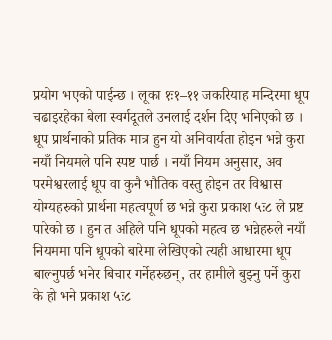प्रयोग भएको पाईन्छ । लूका १ः१–११ जकरियाह मन्दिरमा धूप चढाइरहेका बेला स्वर्गदूतले उनलाई दर्शन दिए भनिएको छ । धूप प्रार्थनाको प्रतिक मात्र हुन यो अनिवार्यता होइन भन्ने कुरा नयाँ नियमले पनि स्पष्ट पार्छ । नयाँ नियम अनुसार, अव परमेश्वरलाई धूप वा कुनै भौतिक वस्तु होइन तर विश्वास योग्यहरुको प्रार्थना महत्वपूर्ण छ भन्ने कुरा प्रकाश ५ः८ ले प्रष्ट पारेको छ । हुन त अहिले पनि धूपको महत्व छ भन्नेहरुले नयाँ नियममा पनि धूपको बारेमा लेखिएको त्यही आधारमा धूप बाल्नुपर्छ भनेर बिचार गर्नेहरुछन्, तर हामीले बुझ्नु पर्ने कुरा के हो भने प्रकाश ५ः८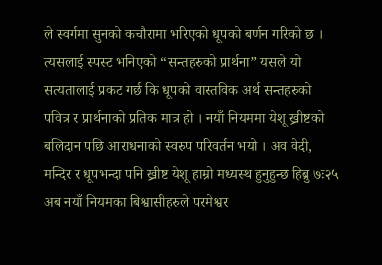ले स्वर्गमा सुनको कचौरामा भरिएको धूपको बर्णन गरिको छ । त्यसलाई स्पस्ट भनिएको “सन्तहरुको प्रार्थना” यसले यो सत्यतालाई प्रकट गर्छ कि धूपको वास्तविक अर्थ सन्तहरुको पवित्र र प्रार्थनाको प्रतिक मात्र हो । नयाँ नियममा येशू ख्रीष्टको बलिदान पछि आराधनाको स्वरुप परिवर्तन भयो । अव वेदी, मन्दिर र धूपभन्दा पनि ख्रीष्ट येशू हाम्रो मध्यस्थ हुनुहुन्छ हिब्रु ७ः२५ अब नयाँ नियमका बिश्वासीहरुले परमेश्वर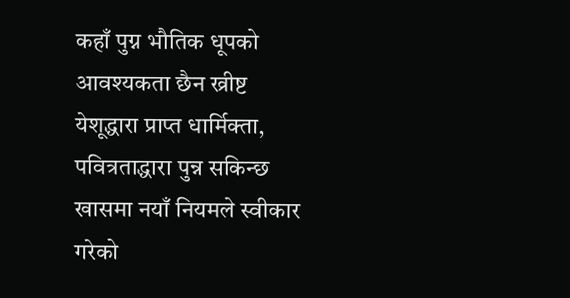कहाँ पुग्न भौतिक धूपको आवश्यकता छैन ख्रीष्ट येशूद्धारा प्राप्त धार्मिक्ता, पवित्रताद्धारा पुन्न सकिन्छ खासमा नयाँ नियमले स्वीकार गरेको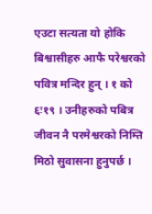एउटा सत्यता यो होकि बिश्वासीहरु आफै परेश्वरको पवित्र मन्दिर हुन् । १ को ६ः१९ । उनीहरुको पबित्र जीवन नै परमेश्वरको निम्ति मिठो सुवासना हुनुपर्छ ।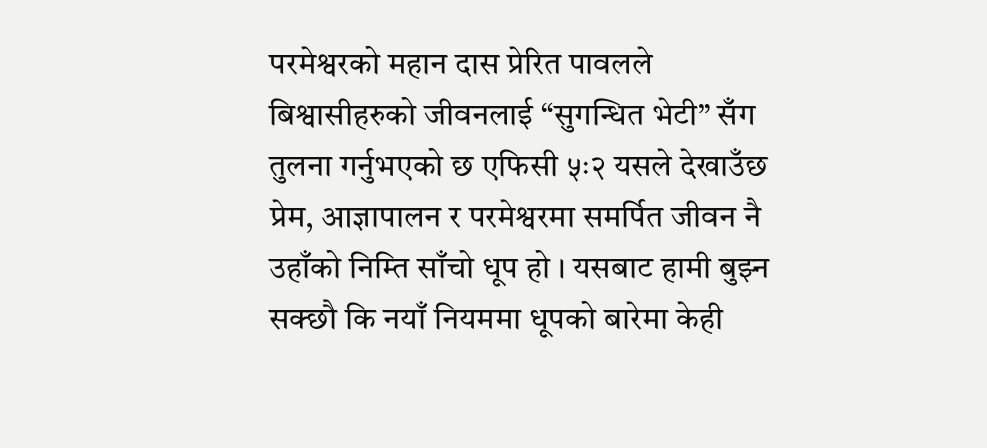परमेश्वरको महान दास प्रेरित पावलले बिश्वासीहरुको जीवनलाई “सुगन्धित भेटी” सँग तुलना गर्नुभएको छ एफिसी ५ः२ यसले देखाउँछ प्रेम, आज्ञापालन र परमेश्वरमा समर्पित जीवन नै उहाँको निम्ति साँचो धूप हो । यसबाट हामी बुझ्न सक्छौ कि नयाँ नियममा धूपको बारेमा केही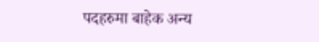पदहरुमा बाहेक अन्य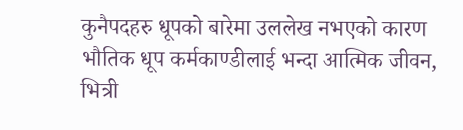कुनैपदहरु धूपको बारेमा उललेख नभएको कारण भौतिक धूप कर्मकाण्डीलाई भन्दा आत्मिक जीवन, भित्री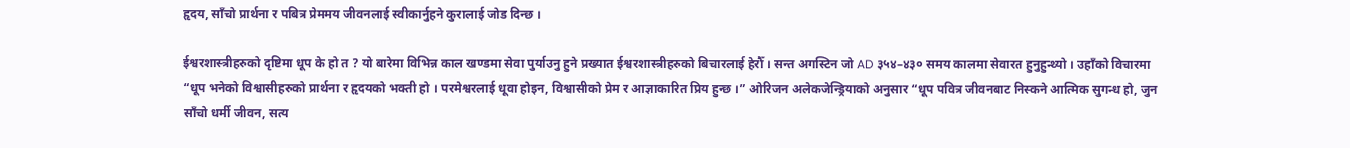हृदय, साँचो प्रार्थना र पबित्र प्रेममय जीवनलाई स्वीकार्नुहने कुरालाई जोड दिन्छ ।

ईश्वरशास्त्रीहरुको दृष्टिमा धूप के हो त ? यो बारेमा विभिन्न काल खण्डमा सेवा पुर्याउनु हुने प्रख्यात ईश्वरशास्त्रीहरुको बिचारलाई हेरौँ । सन्त अगस्टिन जो AD ३५४–४३० समय कालमा सेवारत हुनुहुन्थ्यो । उहाँको विचारमा “धूप भनेको विश्वासीहरुको प्रार्थना र हृदयको भक्ती हो । परमेश्वरलाई धूवा होइन, विश्वासीको प्रेम र आज्ञाकारित प्रिय हुन्छ ।” ओरिजन अलेकजेन्ड्रियाको अनुसार “धूप पवित्र जीवनबाट निस्कने आत्मिक सुगन्ध हो, जुन साँचो धर्मी जीवन, सत्य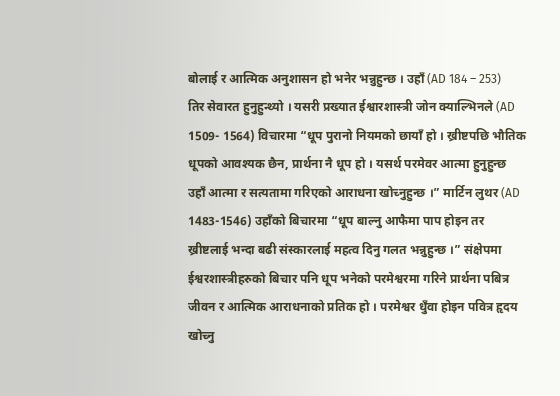बोलाई र आत्मिक अनुशासन हो भनेर भन्नुहुन्छ । उहाँ (AD 184 – 253) तिर सेवारत हुनुहुन्थ्यो । यसरी प्रख्यात ईश्वारशास्त्री जोन क्याल्भिनले (AD 1509- 1564) विचारमा “धूप पुरानो नियमको छायाँ हो । ख्रीष्टपछि भौतिक धूपको आवश्यक छैन, प्रार्थना नै धूप हो । यसर्थ परमेवर आत्मा हुनुहुन्छ उहाँ आत्मा र सत्यतामा गरिएको आराधना खोच्नुहुन्छ ।” मार्टिन लुथर (AD 1483-1546) उहाँको बिचारमा “धूप बाल्नु आफैमा पाप होइन तर ख्रीष्टलाई भन्दा बढी संस्कारलाई महत्व दिनु गलत भन्नुहुन्छ ।” संक्षेपमा ईश्वरशास्त्रीहरुको बिचार पनि धूप भनेको परमेश्वरमा गरिने प्रार्थना पबित्र जीवन र आत्मिक आराधनाको प्रतिक हो । परमेश्वर धुँवा होइन पवित्र हृदय खोच्नु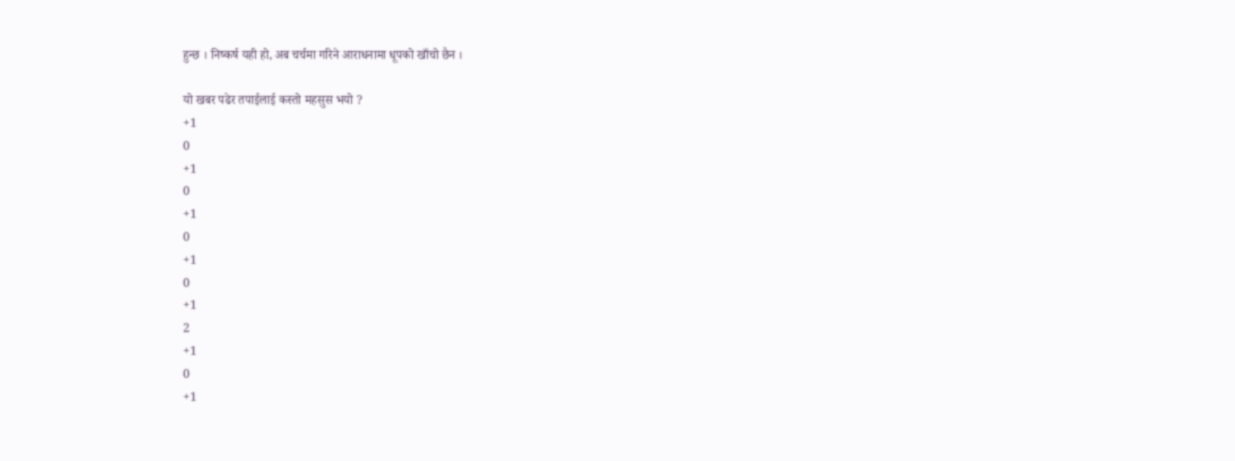हुन्छ । निष्कर्ष यही हो, अब चर्चमा गरिने आराधनामा धूपको खाँचो छैन ।

यो खबर पढेर तपाईलाई कस्तो महसुस भयो ?
+1
0
+1
0
+1
0
+1
0
+1
2
+1
0
+1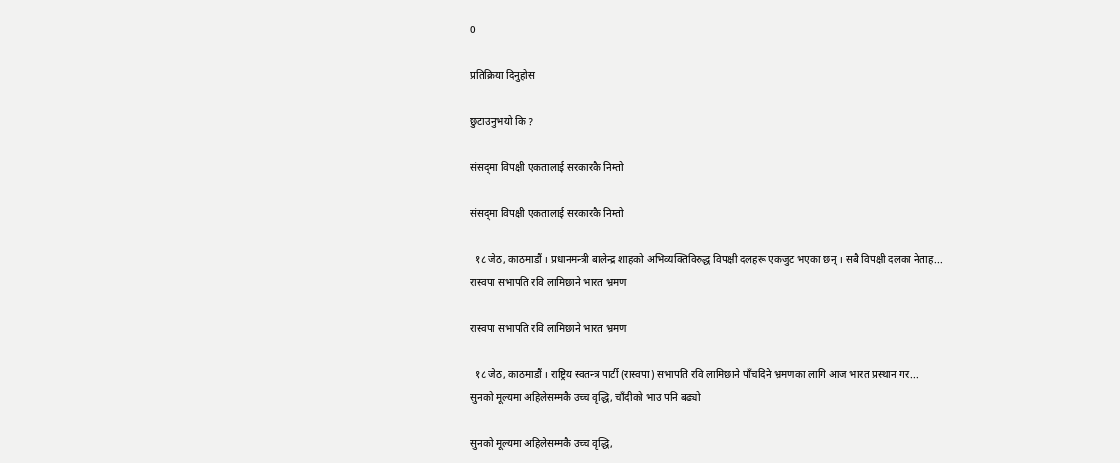0

प्रतिक्रिया दिनुहोस

छुटाउनुभयो कि ?

संसद्‌मा विपक्षी एकतालाई सरकारकै निम्तो

संसद्‌मा विपक्षी एकतालाई सरकारकै निम्तो

  १८ जेठ, काठमाडौं । प्रधानमन्त्री बालेन्द्र शाहको अभिव्यक्तिविरुद्ध विपक्षी दलहरू एकजुट भएका छन् । सबै विपक्षी दलका नेताह...
रास्वपा सभापति रवि लामिछाने भारत भ्रमण

रास्वपा सभापति रवि लामिछाने भारत भ्रमण

  १८ जेठ, काठमाडौं । राष्ट्रिय स्वतन्त्र पार्टी (रास्वपा) सभापति रवि लामिछाने पाँचदिने भ्रमणका लागि आज भारत प्रस्थान गर...
सुनको मूल्यमा अहिलेसम्मकै उच्च वृद्धि, चाँदीको भाउ पनि बढ्यो

सुनको मूल्यमा अहिलेसम्मकै उच्च वृद्धि,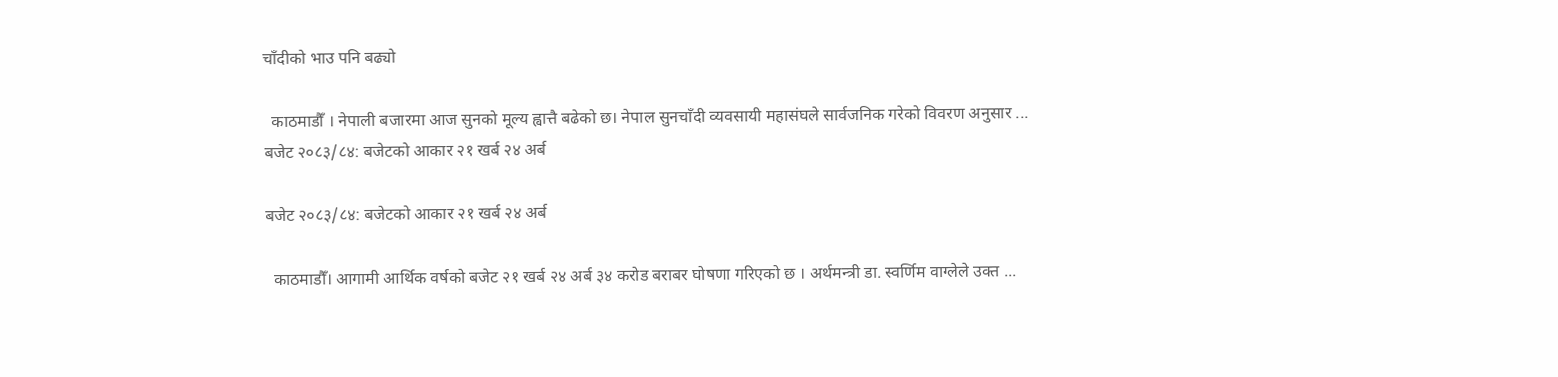चाँदीको भाउ पनि बढ्यो

  काठमाडौँ । नेपाली बजारमा आज सुनको मूल्य ह्वात्तै बढेको छ। नेपाल सुनचाँदी व्यवसायी महासंघले सार्वजनिक गरेको विवरण अनुसार ...
बजेट २०८३/८४: बजेटको आकार २१ खर्ब २४ अर्ब

बजेट २०८३/८४: बजेटको आकार २१ खर्ब २४ अर्ब

  काठमाडौँ। आगामी आर्थिक वर्षको बजेट २१ खर्ब २४ अर्ब ३४ करोड बराबर घोषणा गरिएको छ । अर्थमन्त्री डा. स्वर्णिम वाग्लेले उक्त ...